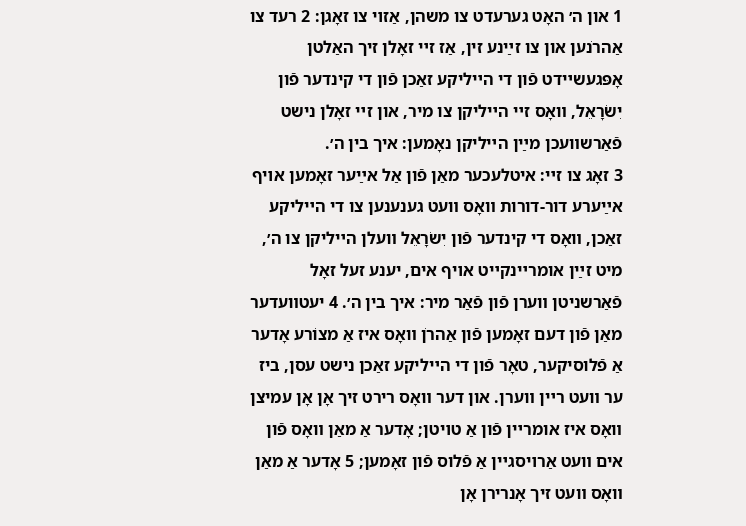1 און ה׳ האָט גערעדט צו משהן, אַזױ צו זאָגן: 2 רעד צו אַהרֹנען און צו זײַנע זין, אַז זײ זאָלן זיך האַלטן אָפּגעשײדט פֿון די הײליקע זאַכן פֿון די קינדער פֿון יִשׂרָאֵל, װאָס זײ הײליקן צו מיר, און זײ זאָלן נישט פֿאַרשװעכן מײַן הײליקן נאָמען: איך בין ה׳.
3 זאָג צו זײ: איטלעכער מאַן פֿון אַל אײַער זאָמען אױף אײַערע דור-דורות װאָס װעט גענענען צו די הײליקע זאַכן, װאָס די קינדער פֿון יִשׂרָאֵל װעלן הײליקן צו ה׳, מיט זײַן אומרײנקײט אױף אים, יענע זעל זאָל פֿאַרשניטן װערן פֿון פֿאַר מיר: איך בין ה׳. 4 יעטװעדער מאַן פֿון דעם זאָמען פֿון אַהרֹן װאָס איז אַ מצוֹרע אָדער אַ פֿלוסיקער, טאָר פֿון די הײליקע זאַכן נישט עסן, ביז ער װעט רײן װערן. און דער װאָס רירט זיך אָן אָן עמיצן װאָס איז אומרײן פֿון אַ טױטן; אָדער אַ מאַן װאָס פֿון אים װעט אַרױסגײן אַ פֿלוס פֿון זאָמען; 5 אָדער אַ מאַן װאָס װעט זיך אָנרירן אָן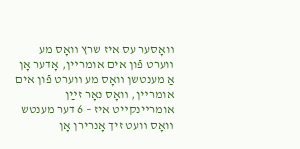װאָסער עס איז שרץ װאָס מע װערט פֿון אים אומרײן, אָדער אָן אַ מענטשן װאָס מע װערט פֿון אים אומרײן, װאָס נאָר זײַן אומרײנקײט איז – 6 דער מענטש װאָס װעט זיך אָנרירן אָן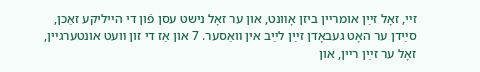זײ, זאָל זײַן אומרײן ביזן אָװנט, און ער זאָל נישט עסן פֿון די הײליקע זאַכן, סײַדן ער האָט געבאָדן זײַן לײַב אין װאַסער. 7 און אַז די זון װעט אונטערגײן, זאָל ער זײַן רײן, און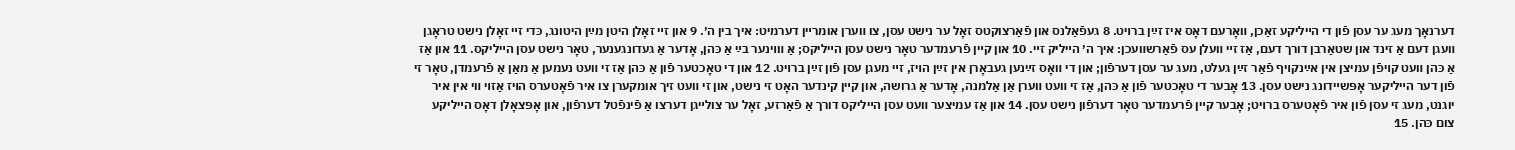דערנאָך מעג ער עסן פֿון די הײליקע זאַכן, װאָרעם דאָס איז זײַן ברױט. 8 געפֿאַלנס און פֿאַרצוקטס זאָל ער נישט עסן, צו װערן אומרײן דערמיט: איך בין ה׳. 9 און זײ זאָלן היטן מײַן היטונג, כּדי זײ זאָלן נישט טראָגן װעגן דעם אַ זינד און שטאַרבן דורך דעם, אַז זײ װעלן עס פֿאַרשװעכן: איך ה׳ הײליק זײ. 10 און קײן פֿרעמדער טאָר נישט עסן הײליקס; אַ װױנער בײַ אַ כּהן, אָדער אַ געדונגענער, טאָר נישט עסן הײליקס. 11 און אַז אַ כּהן װעט קױפֿן עמיצן אין אײַנקױף פֿאַר זײַן געלט, מעג ער עסן דערפֿון; און די װאָס זײַנען געבאָרן אין זײַן הױז, זײ מעגן עסן פֿון זײַן ברױט. 12 און די טאָכטער פֿון אַ כּהן אַז זי װעט נעמען אַ מאַן אַ פֿרעמדן, טאָר זי פֿון דער הײליקער אָפּשײדונג נישט עסן. 13 אָבער די טאָכטער פֿון אַ כּהן, אַז זי װעט װערן אַן אַלמנה, אָדער אַ גרושה, און קײן קינדער האָט זי נישט, און זי װעט זיך אומקערן צו איר פֿאָטערס הױז אַזױ װי אין איר יוגנט, מעג זי עסן פֿון איר פֿאָטערס ברױט; אָבער קײן פֿרעמדער טאָר דערפֿון נישט עסן. 14 און אַז עמיצער װעט עסן הײליקס דורך אַ פֿאַרזע, זאָל ער צולײגן דערצו אַ פֿינפֿטל דערפֿון, און אָפּצאָלן דאָס הײליקע צום כּהן. 15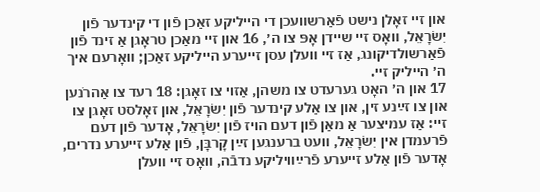און זײ זאָלן נישט פֿאַרשװעכן די הײליקע זאַכן פֿון די קינדער פֿון יִשׂרָאֵל, װאָס זײ שײדן אָפּ צו ה׳, 16 און זײ מאַכן טראָגן אַ זינד פֿון פֿאַרשולדיקונג, אַז זײ װעלן עסן זײערע הײליקע זאַכן; װאָרעם איך ה׳ הײליק זײ.
17 און ה׳ האָט גערעדט צו משהן, אַזױ צו זאָגן: 18 רעד צו אַהרֹנען און צו זײַנע זין, און צו אַלע קינדער פֿון יִשׂרָאֵל, און זאָלסט זאָגן צו זײ: אַז עמיצער אַ מאַן פֿון דעם הױז פֿון יִשׂרָאֵל, אָדער פֿון דעם פֿרעמדן אין יִשׂרָאֵל, װעט ברענגען זײַן קָרבָּן, פֿון אַלע זײערע נדרים, אָדער פֿון אַלע זײערע פֿרײַװיליקע נדבֿה, װאָס זײ װעלן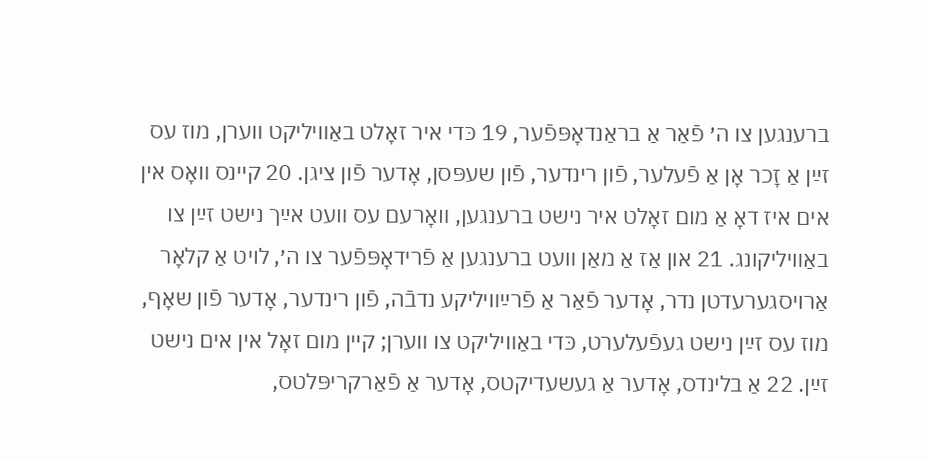ברענגען צו ה׳ פֿאַר אַ בראַנדאָפּפֿער, 19 כּדי איר זאָלט באַװיליקט װערן, מוז עס זײַן אַ זָכר אָן אַ פֿעלער, פֿון רינדער, פֿון שעפּסן, אָדער פֿון ציגן. 20 קײנס װאָס אין אים איז דאָ אַ מום זאָלט איר נישט ברענגען, װאָרעם עס װעט אײַך נישט זײַן צו באַװיליקונג. 21 און אַז אַ מאַן װעט ברענגען אַ פֿרידאָפּפֿער צו ה׳, לױט אַ קלאָר אַרױסגערעדטן נדר, אָדער פֿאַר אַ פֿרײַװיליקע נדבֿה, פֿון רינדער, אָדער פֿון שאָף, מוז עס זײַן נישט געפֿעלערט, כּדי באַװיליקט צו װערן; קײן מום זאָל אין אים נישט זײַן. 22 אַ בלינדס, אָדער אַ געשעדיקטס, אָדער אַ פֿאַרקריפּלטס,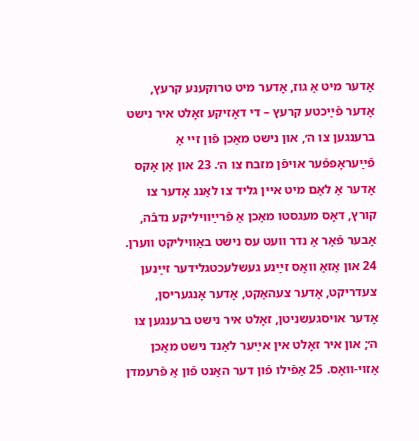אָדער מיט אַ גוז, אָדער מיט טרוקענע קרעץ, אָדער פֿײַכטע קרעץ – די דאָזיקע זאָלט איר נישט ברענגען צו ה׳, און נישט מאַכן פֿון זײ אַ פֿײַעראָפּפֿער אױפֿן מזבח צו ה׳. 23 און אַן אָקס אָדער אַ לאַם מיט אײן גליד צו לאַנג אָדער צו קורץ, דאָס מעגסטו מאַכן אַ פֿרײַװיליקע נדבֿה, אָבער פֿאַר אַ נדר װעט עס נישט באַװיליקט װערן. 24 און אַזאַ װאָס זײַנע געשלעכטגלידער זײַנען צעדריקט, אָדער צעהאַקט, אָדער אָנגעריסן, אָדער אױסגעשניטן, זאָלט איר נישט ברענגען צו ה׳; און איר זאָלט אין אײַער לאַנד נישט מאַכן אַזױ-װאָס. 25 אַפֿילו פֿון דער האַנט פֿון אַ פֿרעמדן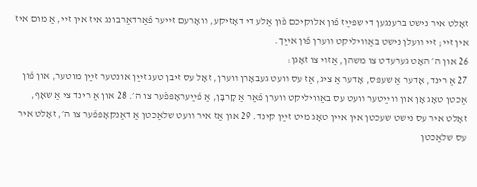זאָלט איר נישט ברענגען די שפּײַז פֿון אלוקיכם פֿון אַלע די דאָזיקע, װאָרעם זײער פֿאַרדאַרבונג איז אין זײ, אַ מום איז אין זײ; זײ װעלן נישט באַװיליקט װערן פֿון אײַך.
26 און ה׳ האָט גערעדט צו משהן, אַזױ צו זאָגן:
27 אַ רינד, אָדער אַ שעפּס, אָדער אַ ציג, אַז עס װעט געבאָרן װערן, זאָל עס זיבן טעג זײַן אונטער זײַן מוטער, און פֿון אַכטן טאָג אָן און װײַטער װעט עס באַװיליקט װערן פֿאַר אַ קָרבָּן, אַ פֿײַעראָפּפֿער צו ה׳. 28 און אַ רינד צי אַ שאָף, זאָלט איר עס נישט שעכטן אין אײן טאָג מיט זײַן קינד. 29 און אַז איר װעט שלאַכטן אַ דאַנקאָפּפֿער צו ה׳, זאָלט איר עס שלאַכטן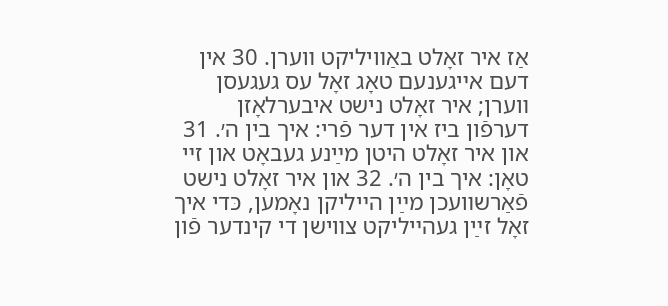אַז איר זאָלט באַװיליקט װערן. 30 אין דעם אײגענעם טאָג זאָל עס געגעסן װערן; איר זאָלט נישט איבערלאָזן דערפֿון ביז אין דער פֿרי: איך בין ה׳. 31 און איר זאָלט היטן מײַנע געבאָט און זײ טאָן: איך בין ה׳. 32 און איר זאָלט נישט פֿאַרשװעכן מײַן הײליקן נאָמען, כּדי איך זאָל זײַן געהײליקט צװישן די קינדער פֿון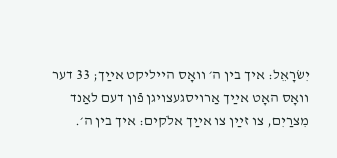יִשׂרָאֵל: איך בין ה׳ װאָס הײליקט אײַך; 33 דער װאָס האָט אײַך אַרױסגעצױגן פֿון דעם לאַנד מִצרַיִם, צו זײַן צו אײַך אלֹקים: איך בין ה׳.